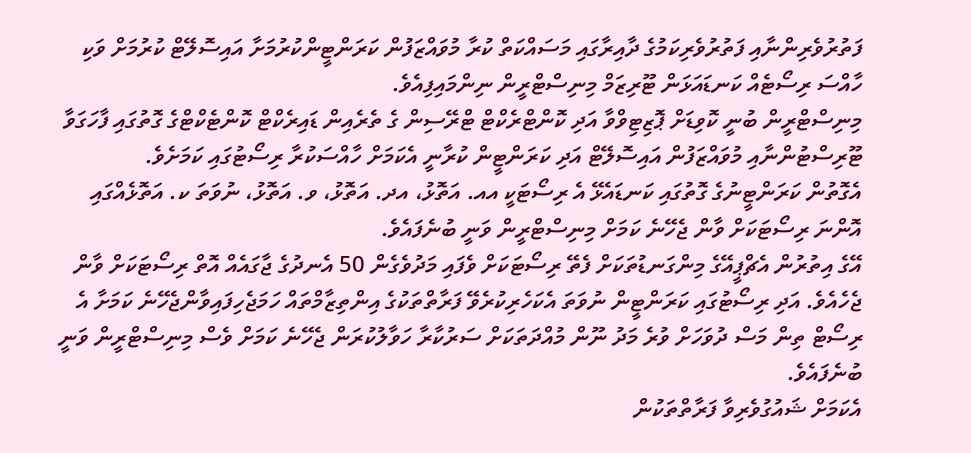ފަތުރުވެރިންނާއި ފަތުރުވެރިކަމުގެ ދާއިރާގައި މަސައްކަތް ކުރާ މުވައްޒަފުން ކަރަންޓީންކުރުމަށާ އައިސޮލޭޓް ކުރުމަށް ވަކި ހާއްސަ ރިސޯޓެއް ކަނޑައަޅަން ޓޫރިޒަމް މިނިސްޓްރީން ނިންމައިފިއެވެ.
މިނިސްޓްރީން ބުނީ ކޮވިޑަށް ޕޮޒިޓިވްވާ އަދި ކޮންޓްރެކްޓް ޓްރޭސިން ގެ ތެރެއިން ޑައިރެކްޓް ކޮންޓެކްޓްގެ ގޮތުގައި ފާހަގަވާ ޓޫރިސްޓުންނާއި މުވައްޒަފުން އައިސޮލޭޓް އަދި ކަރަންޓީން ކުރާނީ އެކަމަށް ހާއްސަކުރާ ރިސޯޓުގައި ކަމަށެވެ.
އެގޮތުން ކަރަންޓީނުގެ ގޮތުގައި ކަނޑައެޅޭ އެ ރިސޯޓަކީ އއ. އަތޮޅު، އދ. އަތޮޅު، ވ. އަތޮޅު، ނުވަތަ ކ. އަތޮޅެއްގައި އޮންނަ ރިސޯޓަކަށް ވާން ޖެހޭނެ ކަމަށް މިނިސްޓްރީން ވަނީ ބުނެފައެވެ.
އޭގެ އިތުރުން އެޗްޕީއޭގެ މިންގަނޑުތަކަށް ފެތޭ ރިސޯޓަކަށް ވެފައި މަދުވެގެން 50 އެނދުގެ ޖާގައެއް އޮތް ރިސޯޓަކަށް ވާން ޖެހެއެވެ. އަދި ރިސޯޓުގައި ކަރަންޓީން ނުވަތަ އެކަހެރިކުރެވޭ ފަރާތްތަކުގެ އިންތިޒާމްތައް ހަމަޖެހިފައިވާންޖެހޭނެ ކަމަށާ އެ ރިސޯޓް ތިން މަސް ދުވަހަށް ވުރެ މަދު ނޫން މުއްދަތަކަށް ސަރުކާރާ ހަވާލުކުރަން ޖެހޭނެ ކަމަށް ވެސް މިނިސްޓްރީން ވަނީ ބުނެފައެވެ.
އެކަމަށް ޝައުގުވެރިވާ ފަރާތްތަކުން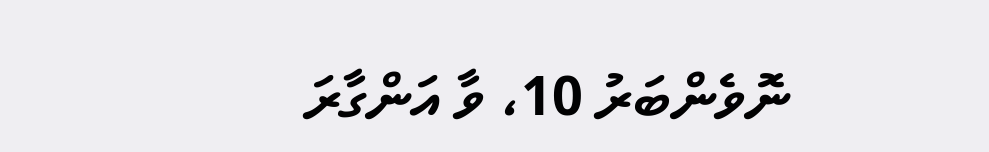ނޮވެންބަރު 10، ވާ އަންގާރަ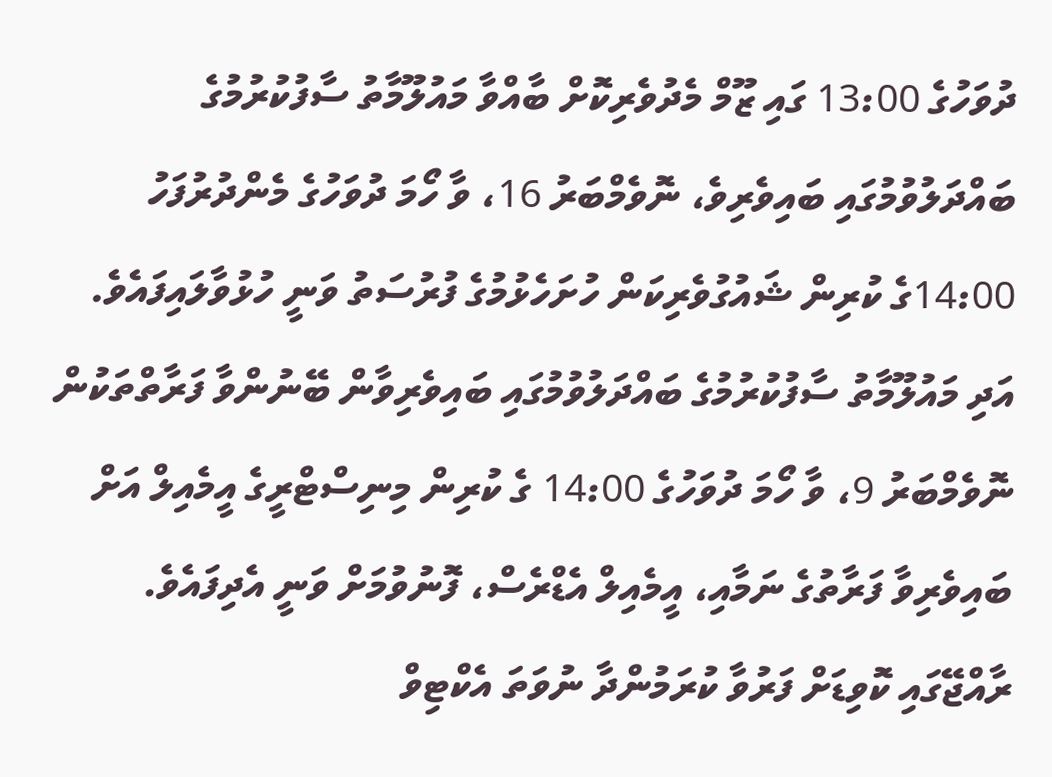ދުވަހުގެ 13:00 ގައި ޒޫމް މެދުވެރިކޮށް ބާއްވާ މައުލޫމާތު ސާފުކުރުމުގެ ބައްދަލުވުމުގައި ބައިވެރިވެ، ނޮވެމްބަރު 16، ވާ ހޯމަ ދުވަހުގެ މެންދުރުފަހު 14:00ގެ ކުރިން ޝައުގުވެރިކަން ހުށަހެޅުމުގެ ފުރުސަތު ވަނީ ހުޅުވާލައިފައެވެ.
އަދި މައުލޫމާތު ސާފުކުރުމުގެ ބައްދަލުވުމުގައި ބައިވެރިވާން ބޭނުންވާ ފަރާތްތަކުން ނޮވެމްބަރު 9، ވާ ހޯމަ ދުވަހުގެ 14:00 ގެ ކުރިން މިނިސްޓްރީގެ އީމެއިލް އަށް ބައިވެރިވާ ފަރާތުގެ ނަމާއި، އީމެއިލް އެޑްރެސް، ފޮނުވުމަށް ވަނީ އެދިފައެވެ.
ރާއްޖޭގައި ކޮވިޑަށް ފަރުވާ ކުރަމުންދާ ނުވަތަ އެކްޓިވް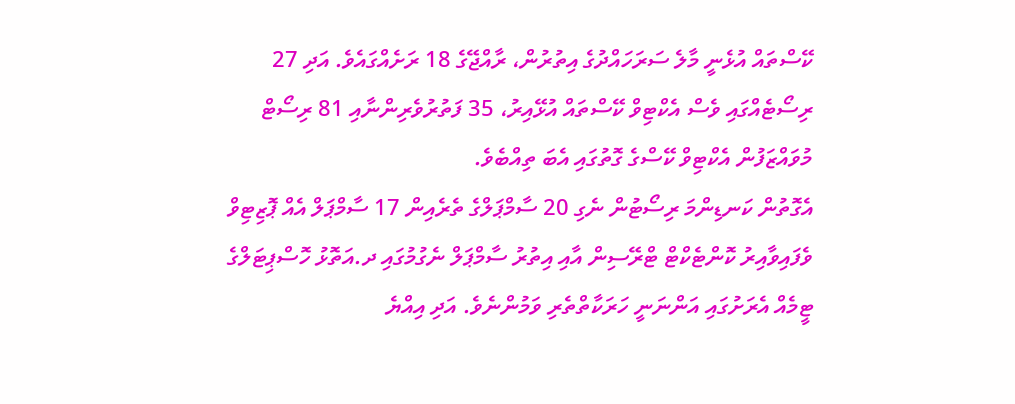ކޭސްތައް އުޅެނީ މާލެ ސަރަހައްދުގެ އިތުރުން، ރާއްޖޭގެ 18 ރަށެއްގައެވެ. އަދި 27 ރިސޯޓެއްގައި ވެސް އެކްޓިވް ކޭސްތައް އުޅޭއިރު، 35 ފަތުރުވެރިންނާއި 81 ރިސޯޓް މުވައްޒަފުން އެކްޓިވް ކޭސްގެ ގޮތުގައި އެބަ ތިއްބެވެ.
އެގޮތުން ކަނޑިންމަ ރިސޯޓުން ނެގި 20 ސާމްޕަލްގެ ތެރެއިން 17 ސާމްޕަލް އެއް ޕޮޒިޓިވް ވެފައިވާއިރު ކޮންޓެކްޓް ޓްރޭސިން އާއި އިތުރު ސާމްޕަލް ނެގުމުގައި ދ.އަތޮޅު ހޮސްޕިޓަލްގެ ޓީމެއް އެރަށުގައި އަންނަނީ ހަރަކާތްތެރި ވަމުންނެވެ. އަދި އިއްޔެ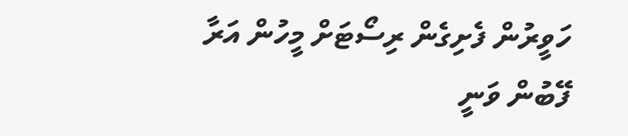ހަވީރުން ފެށިގެން ރިސޯޓަށް މީހުން އަރާ ފޭބުން ވަނީ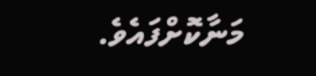މަނާކޮށްފައެވެ.